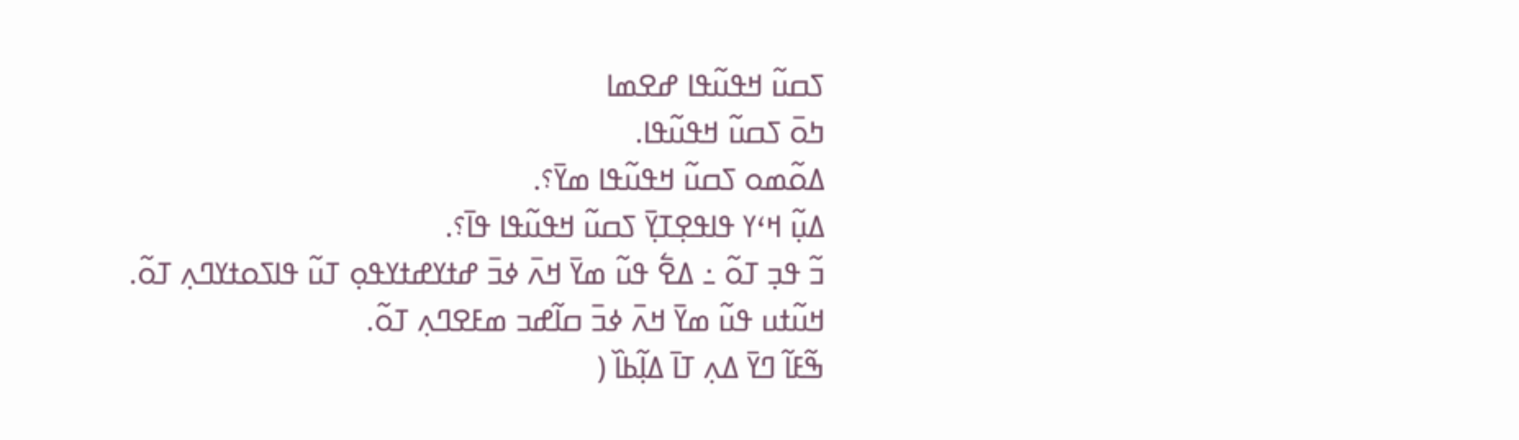ߖߛߎ߬ ߞߟߎ߬ߟߊ ߝߐߘߊ
ߤߋ߫ ߖߛߎ߬ ߞߟߎ߬ߟߊ.
ߡߋ߬ߘߋ ߖߛߎ߬ ߞߟߎ߬ߟߊ ߘߌ߫؟.
ߡߎ߲߬ ߞߵߌ ߟߊߟߐ߲ߠߌ߲߫ ߖߛߎ߬ ߞߟߎ߬ߟߊ ߟߊ߫؟.
ߏ߬ ߟߏ߲ ߠߋ߬ ߸ ߡߐ߱ ߟߎ߬ ߘߌ߫ ߞߍ߫ ߦߏ߫ ߝߙߌߝߙߌߟߋ߲ ߠߎ߬ ߟߊߖߋߙߌߣߍ߲ ߠߋ߬.
ߞߎ߬ߙߎ ߟߎ߬ ߘߌ߫ ߞߍ߫ ߦߏ߫ ߛߊ߬ߝߏ ߘߓߐߣߍ߲ ߠߋ߬.
ߒ߬ߓߊ߬ ߣߌ߫ ߡߍ߲ ߠߊ߫ ߡߊ߲߬ߕߊ߰ (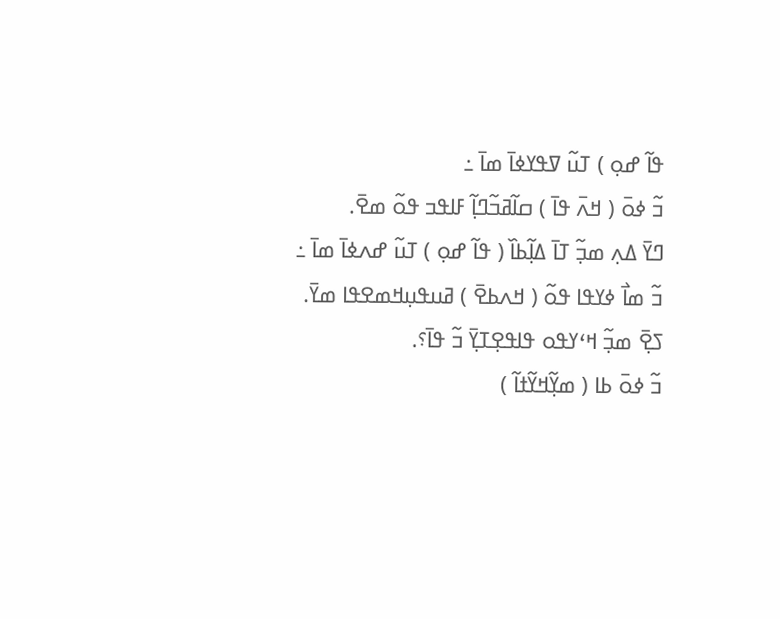ߟߊ߬ ߝߋ߲ ) ߠߎ߬ ߜߟߌߦߊ߫ ߘߊ߫ ߸
ߏ߬ ߦߋ߫ ( ߞߍ߫ ߟߊ߫ ) ߛߊ߬ߥߏ߬ߣߊ߲߬ ߓߊߟߏ ߟߋ߬ ߘߐ߫.
ߣߌ߫ ߡߍ߲ ߘߏ߲߬ ߠߊ߫ ߡߊ߲߬ߕߊ߰ ( ߟߊ߬ ߝߋ߲ ) ߠߎ߬ ߝߍߦߊ߫ ߘߊ߫ ߸
ߏ߬ ߘߊ߯ ߦߌߟߊ ߟߋ߬ ( ߞߍߕߐ߫ ) ߥߎߟߎ߲ߞߘߐߟߊ ߘߌ߫.
ߖߐ߲߫ ߘߏ߲߬ ߞߵߌߟߋ ߟߊߟߐ߲ߠߌ߲߫ ߏ߬ ߟߊ߫؟.
ߏ߬ ߦߋ߫ ߕߊ ( ߘߌ߲߬ߞߌ߬ߙߊ߬ )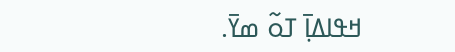ߞߟߊߡߊ߲߫ ߠߋ߬ ߘߌ߫.